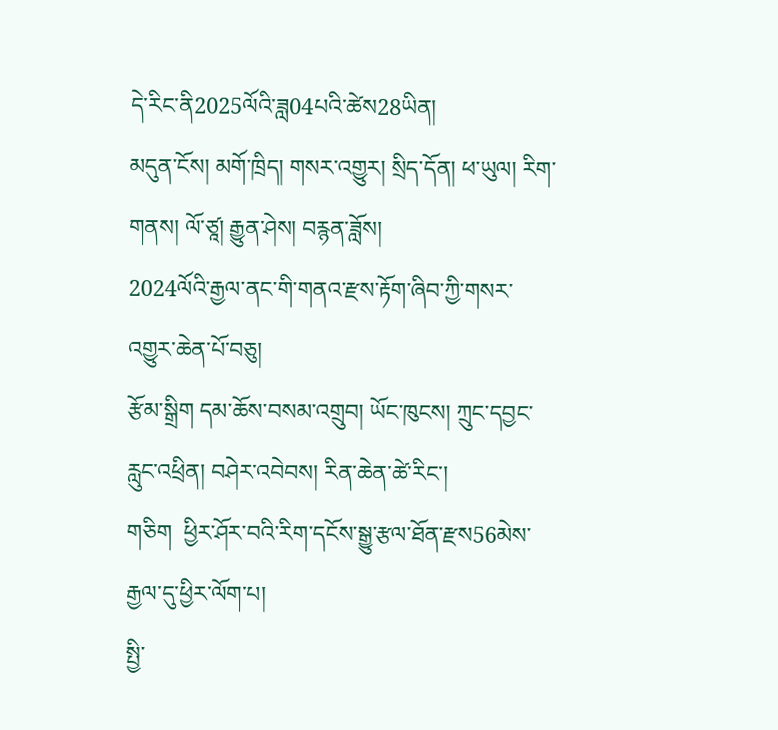དེ་རིང་ནི2025ལོའི་ཟླ04པའི་ཚེས28ཡིན།
མདུན་ངོས། མགོ་ཁྲིད། གསར་འགྱུར། སྲིད་དོན། ཕ་ཡུལ། རིག་གནས། ལོ་ཙཱ། རྒྱུན་ཤེས། བརྙན་ཟློས།
2024ལོའི་རྒྱལ་ནང་གི་གནའ་རྫས་རྟོག་ཞིབ་ཀྱི་གསར་འགྱུར་ཆེན་པོ་བཅུ།
རྩོམ་སྒྲིག དམ་ཆོས་བསམ་འགྲུབ། ཡོང་ཁུངས། ཀྲུང་དབྱང་རླུང་འཕྲིན། བཤེར་འབེབས། རིན་ཆེན་ཚེ་རིང་།
གཅིག  ཕྱིར་ཤོར་བའི་རིག་དངོས་སྒྱུ་རྩལ་ཐོན་རྫས56མེས་རྒྱལ་དུ་ཕྱིར་ལོག་པ།
སྤྱི་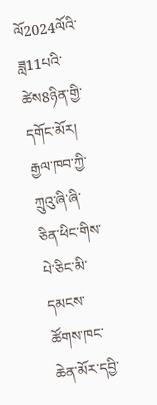ལོ2024ལོའི་ཟླ11པའི་ཚེས8ཉིན་གྱི་དགོང་མོར།    རྒྱལ་ཁབ་ཀྱི་ཀྲུའུ་ཞི་ཞི་ཅིན་ཕིང་གིས་པེ་ཅིང་མི་དམངས་ཚོགས་ཁང་ཆེན་མོར་དབྱི་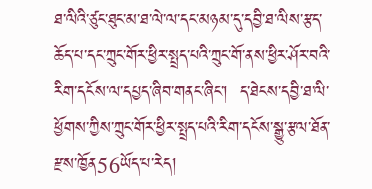ཐ་ལིའི་ཙུང་ཐུང་མ་ཐ་ལེ་ལ་དང་མཉམ་དུ་དབྱི་ཐ་ལིས་རྩད་ཆོད་པ་དང་ཀྲུང་གོར་ཕྱིར་སྤྲད་པའི་ཀྲུང་གོ་ནས་ཕྱིར་ཤོར་བའི་རིག་དངོས་ལ་དཔྱད་ཞིབ་གནང་ཞིང་།  ད་ཐེངས་དབྱི་ཐ་ལི་ཕྱོགས་ཀྱིས་ཀྲུང་གོར་ཕྱིར་སྤྲད་པའི་རིག་དངོས་སྒྱུ་རྩལ་ཐོན་རྫས་ཁྱོན56ཡོད་པ་རེད།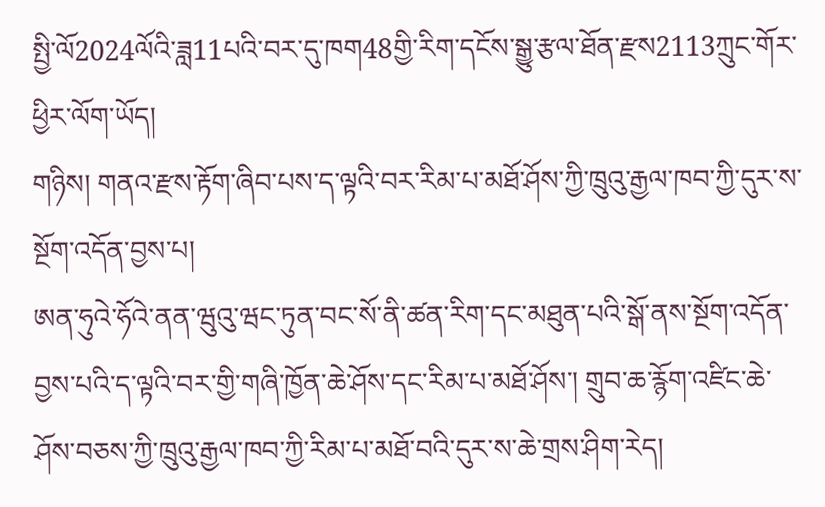སྤྱི་ལོ2024ལོའི་ཟླ11པའི་བར་དུ་ཁག48གྱི་རིག་དངོས་སྒྱུ་རྩལ་ཐོན་རྫས2113ཀྲུང་གོར་ཕྱིར་ལོག་ཡོད།
གཉིས། གནའ་རྫས་རྟོག་ཞིབ་པས་ད་ལྟའི་བར་རིམ་པ་མཐོ་ཤོས་ཀྱི་ཁྲུའུ་རྒྱལ་ཁབ་ཀྱི་དུར་ས་སྔོག་འདོན་བྱས་པ།
ཨན་ཧུའེ་ཧོའེ་ནན་ཝུའུ་ཝང་ཏུན་བང་སོ་ནི་ཚན་རིག་དང་མཐུན་པའི་སྒོ་ནས་སྔོག་འདོན་བྱས་པའི་ད་ལྟའི་བར་གྱི་གཞི་ཁྱོན་ཆེ་ཤོས་དང་རིམ་པ་མཐོ་ཤོས་། གྲུབ་ཆ་རྙོག་འཛིང་ཆེ་ཤོས་བཅས་ཀྱི་ཁྲུའུ་རྒྱལ་ཁབ་ཀྱི་རིམ་པ་མཐོ་བའི་དུར་ས་ཆེ་གྲས་ཤིག་རེད།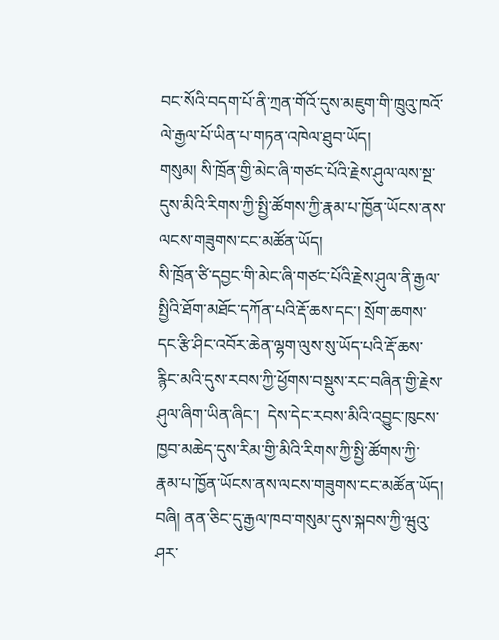བང་སོའི་བདག་པོ་ནི་ཀྲན་གོའོ་དུས་མཇུག་གི་ཁྲུའུ་ཁའོ་ལེ་རྒྱལ་པོ་ཡིན་པ་གཏན་འཁེལ་ཐུབ་ཡོད།
གསུམ། སི་ཁྲོན་གྱི་མེང་ཞི་གཙང་པོའི་རྗེས་ཤུལ་ལས་སྔ་དུས་མིའི་རིགས་ཀྱི་སྤྱི་ཚོགས་ཀྱི་རྣམ་པ་ཁྱོན་ཡོངས་ནས་ལངས་གཟུགས་ངང་མཚོན་ཡོད།
སི་ཁྲོན་ཙི་དབྱང་གི་མེང་ཞི་གཙང་པོའི་རྗེས་ཤུལ་ནི་རྒྱལ་སྤྱིའི་ཐོག་མཐོང་དཀོན་པའི་རྡོ་ཆས་དང་། སྲོག་ཆགས་དང་རྩི་ཤིང་འབོར་ཆེན་ལྷག་ལུས་སུ་ཡོད་པའི་རྡོ་ཆས་རྙིང་མའི་དུས་རབས་ཀྱི་ཕྱོགས་བསྡུས་རང་བཞིན་གྱི་རྗེས་ཤུལ་ཞིག་ཡིན་ཞིང་།  དེས་དེང་རབས་མིའི་འབྱུང་ཁུངས་ཁྱབ་མཆེད་དུས་རིམ་གྱི་མིའི་རིགས་ཀྱི་སྤྱི་ཚོགས་ཀྱི་རྣམ་པ་ཁྱོན་ཡོངས་ནས་ལངས་གཟུགས་ངང་མཚོན་ཡོད།
བཞི། ནན་ཅིང་དུ་རྒྱལ་ཁབ་གསུམ་དུས་སྐབས་ཀྱི་ཝུའུ་ཤར་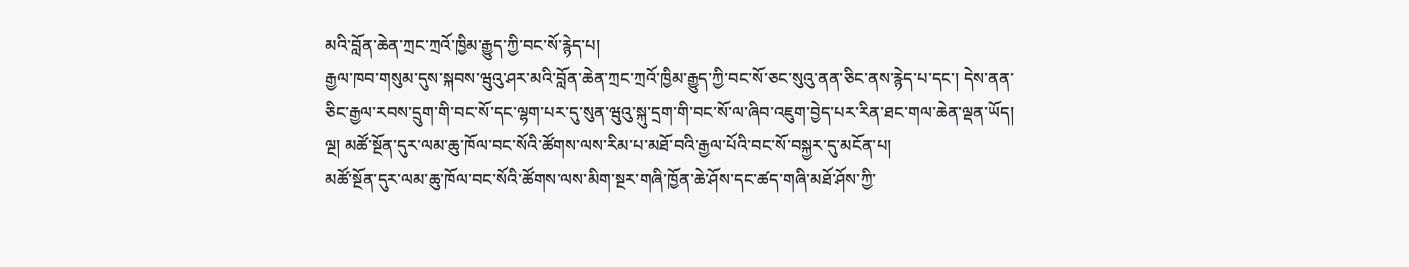མའི་བློན་ཆེན་ཀྲང་ཀྲའོ་ཁྱིམ་རྒྱུད་ཀྱི་བང་སོ་རྙེད་པ།
རྒྱལ་ཁབ་གསུམ་དུས་སྐབས་ཝུའུ་ཤར་མའི་བློན་ཆེན་ཀྲང་ཀྲའོ་ཁྱིམ་རྒྱུད་ཀྱི་བང་སོ་ཅང་སུའུ་ནན་ཅིང་ནས་རྙེད་པ་དང་། དེས་ནན་ཅིང་རྒྱལ་རབས་དྲུག་གི་བང་སོ་དང་ལྷག་པར་དུ་སུན་ཝུའུ་སྐུ་དྲག་གི་བང་སོ་ལ་ཞིབ་འཇུག་བྱེད་པར་རིན་ཐང་གལ་ཆེན་ལྡན་ཡོད།
ལྔ། མཚོ་སྔོན་དུར་ལམ་ཆུ་ཁོལ་བང་སོའི་ཚོགས་ལས་རིམ་པ་མཐོ་བའི་རྒྱལ་པོའི་བང་སོ་བསྐྱར་དུ་མངོན་པ།
མཚོ་སྔོན་དུར་ལམ་ཆུ་ཁོལ་བང་སོའི་ཚོགས་ལས་མིག་སྔར་གཞི་ཁྱོན་ཆེ་ཤོས་དང་ཚད་གཞི་མཐོ་ཤོས་ཀྱི་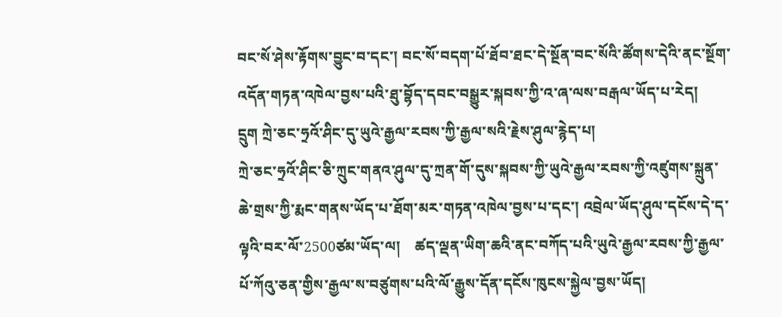བང་སོ་ཤེས་རྟོགས་བྱུང་བ་དང་། བང་སོ་བདག་པོ་ཐོབ་ཐང་དེ་སྔོན་བང་སོའི་ཚོགས་དེའི་ནང་སྔོག་འདོན་གཏན་འཁེལ་བྱས་པའི་ཐུ་བྷོད་དབང་བསྒྱུར་སྐབས་ཀྱི་འ་ཞ་ལས་བརྒལ་ཡོད་པ་རེད།
དྲུག ཀྲེ་ཅང་ཧྲའོ་ཤིང་དུ་ཡུའེ་རྒྱལ་རབས་ཀྱི་རྒྱལ་སའི་རྗེས་ཤུལ་རྙེད་པ།
ཀྲེ་ཅང་ཧྲའོ་ཤིང་ཅི་ཀྲུང་གནའ་ཤུལ་དུ་ཀྲན་གོ་དུས་སྐབས་ཀྱི་ཡུའེ་རྒྱལ་རབས་ཀྱི་འཛུགས་སྐྲུན་ཆེ་གྲས་ཀྱི་རྨང་གནས་ཡོད་པ་ཐོག་མར་གཏན་འཁེལ་བྱས་པ་དང་། འབྲེལ་ཡོད་ཤུལ་དངོས་དེ་ད་ལྟའི་བར་ལོ་2500ཙམ་ཡོད་ལ།    ཚད་ལྡན་ཡིག་ཆའི་ནང་བཀོད་པའི་ཡུའེ་རྒྱལ་རབས་ཀྱི་རྒྱལ་པོ་ཀོའུ་ཅན་གྱིས་རྒྱལ་ས་བཙུགས་པའི་ལོ་རྒྱུས་དོན་དངོས་ཁུངས་སྐྱེལ་བྱས་ཡོད།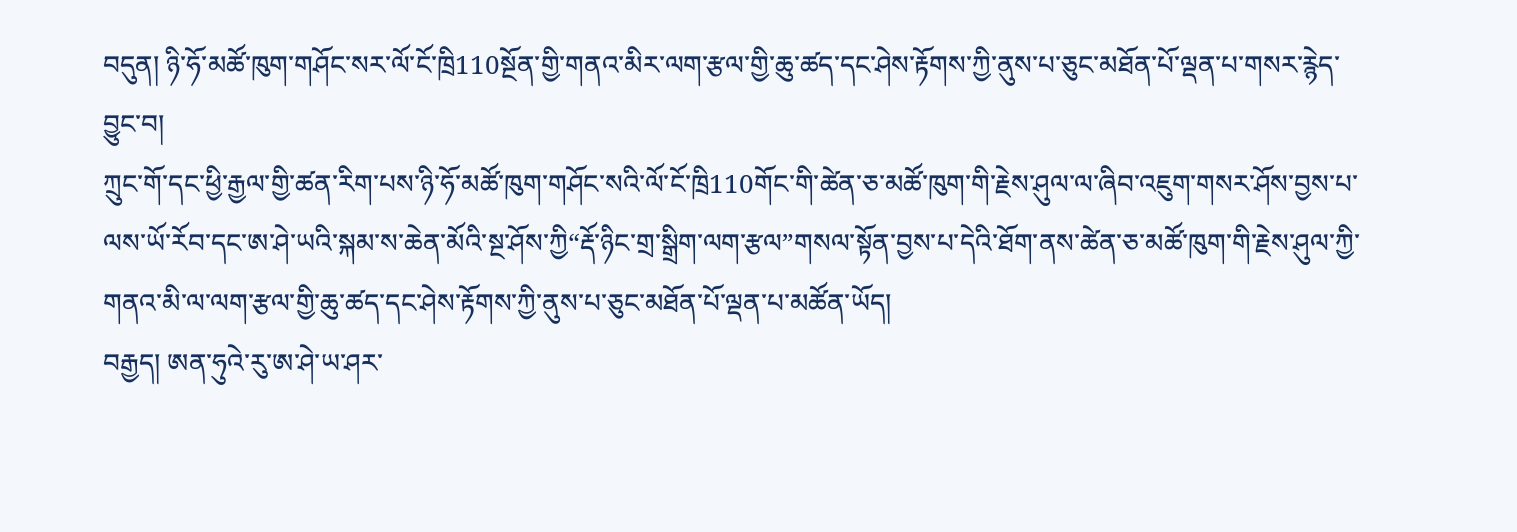བདུན། ཉི་ཧོ་མཚོ་ཁུག་གཤོང་སར་ལོ་ངོ་ཁྲི110སྔོན་གྱི་གནའ་མིར་ལག་རྩལ་གྱི་ཆུ་ཚད་དང་ཤེས་རྟོགས་ཀྱི་ནུས་པ་ཅུང་མཐོན་པོ་ལྡན་པ་གསར་རྙེད་བྱུང་བ།
ཀྲུང་གོ་དང་ཕྱི་རྒྱལ་གྱི་ཚན་རིག་པས་ཉི་ཧོ་མཚོ་ཁུག་གཤོང་སའི་ལོ་ངོ་ཁྲི110གོང་གི་ཚེན་ཅ་མཚོ་ཁུག་གི་རྗེས་ཤུལ་ལ་ཞིབ་འཇུག་གསར་ཤོས་བྱས་པ་ལས་ཡོ་རོབ་དང་ཨ་ཤེ་ཡའི་སྐམ་ས་ཆེན་མོའི་སྔ་ཤོས་ཀྱི“རྡོ་ཉིང་གྲ་སྒྲིག་ལག་རྩལ”གསལ་སྟོན་བྱས་པ་དེའི་ཐོག་ནས་ཚེན་ཅ་མཚོ་ཁུག་གི་རྗེས་ཤུལ་ཀྱི་གནའ་མི་ལ་ལག་རྩལ་གྱི་ཆུ་ཚད་དང་ཤེས་རྟོགས་ཀྱི་ནུས་པ་ཅུང་མཐོན་པོ་ལྡན་པ་མཚོན་ཡོད།
བརྒྱད། ཨན་ཧུའེ་རུ་ཨ་ཤེ་ཡ་ཤར་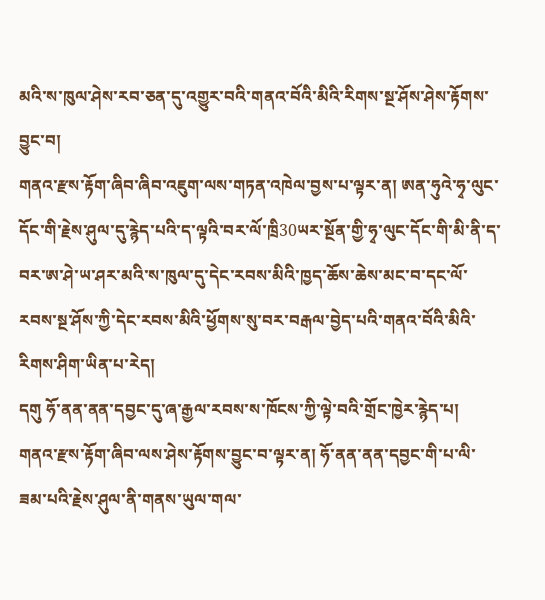མའི་ས་ཁུལ་ཤེས་རབ་ཅན་དུ་འགྱུར་བའི་གནའ་བོའི་མིའི་རིགས་སྔ་ཤོས་ཤེས་རྟོགས་བྱུང་བ།
གནའ་རྫས་རྟོག་ཞིབ་ཞིབ་འཇུག་ལས་གཏན་འཁེལ་བྱས་པ་ལྟར་ན། ཨན་ཧུའེ་ཧྭ་ལུང་དོང་གི་རྗེས་ཤུལ་དུ་རྙེད་པའི་ད་ལྟའི་བར་ལོ་ཁྲི30ཡར་སྔོན་གྱི་ཧྭ་ལུང་དོང་གི་མི་ནི་ད་བར་ཨ་ཤེ་ཡ་ཤར་མའི་ས་ཁུལ་དུ་དེང་རབས་མིའི་ཁྱད་ཆོས་ཆེས་མང་བ་དང་ལོ་རབས་སྔ་ཤོས་ཀྱི་དེང་རབས་མིའི་ཕྱོགས་སུ་བར་བརྒལ་བྱེད་པའི་གནའ་བོའི་མིའི་རིགས་ཤིག་ཡིན་པ་རེད།
དགུ ཧོ་ནན་ནན་དབྱང་དུ་ཞ་རྒྱལ་རབས་ས་ཁོངས་ཀྱི་ལྟེ་བའི་གྲོང་ཁྱེར་རྙེད་པ།
གནའ་རྫས་རྟོག་ཞིབ་ལས་ཤེས་རྟོགས་བྱུང་བ་ལྟར་ན། ཧོ་ནན་ནན་དབྱང་གི་པ་ལི་ཟམ་པའི་རྗེས་ཤུལ་ནི་གནས་ཡུལ་གལ་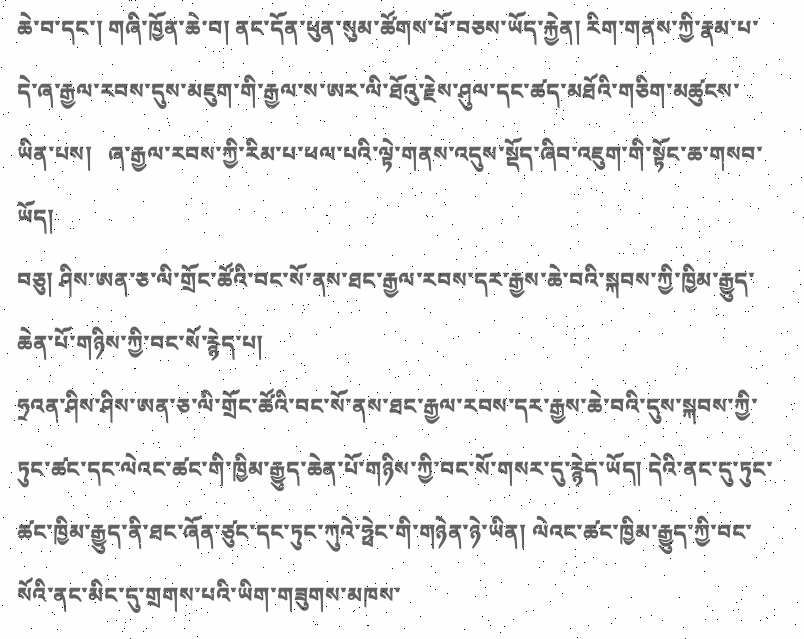ཆེ་བ་དང་། གཞི་ཁྱོན་ཆེ་བ། ནང་དོན་ཕུན་སུམ་ཚོགས་པོ་བཅས་ཡོད་རྐྱེན། རིག་གནས་ཀྱི་རྣམ་པ་དེ་ཞ་རྒྱལ་རབས་དུས་མཇུག་གི་རྒྱལ་ས་ཨར་ལི་ཐོའུ་རྗེས་ཤུལ་དང་ཚད་མཐོའི་གཅིག་མཚུངས་ཡིན་པས།   ཞ་རྒྱལ་རབས་ཀྱི་རིམ་པ་ཕལ་པའི་ལྟེ་གནས་འདུས་སྡོད་ཞིབ་འཇུག་གི་སྟོང་ཆ་གསབ་ཡོད།
བཅུ། ཤིས་ཨན་ཅ་ལི་གྲོང་ཚོའི་བང་སོ་ནས་ཐང་རྒྱལ་རབས་དར་རྒྱས་ཆེ་བའི་སྐབས་ཀྱི་ཁྱིམ་རྒྱུད་ཆེན་པོ་གཉིས་ཀྱི་བང་སོ་རྙེད་པ།
ཧྲའན་ཤིས་ཤིས་ཨན་ཅ་ལི་གྲོང་ཚོའི་བང་སོ་ནས་ཐང་རྒྱལ་རབས་དར་རྒྱས་ཆེ་བའི་དུས་སྐབས་ཀྱི་ཏུང་ཚང་དང་ལེའང་ཚང་གི་ཁྱིམ་རྒྱུད་ཆེན་པོ་གཉིས་ཀྱི་བང་སོ་གསར་དུ་རྙེད་ཡོད། དེའི་ནང་དུ་ཏུང་ཚང་ཁྱིམ་རྒྱུད་ནི་ཐང་ཞོན་ཙུང་དང་ཏུང་ཀུའེ་ཧྥེང་གི་གཉེན་ཉེ་ཡིན། ལེའང་ཚང་ཁྱིམ་རྒྱུད་ཀྱི་བང་སོའི་ནང་མིང་དུ་གྲགས་པའི་ཡིག་གཟུགས་མཁས་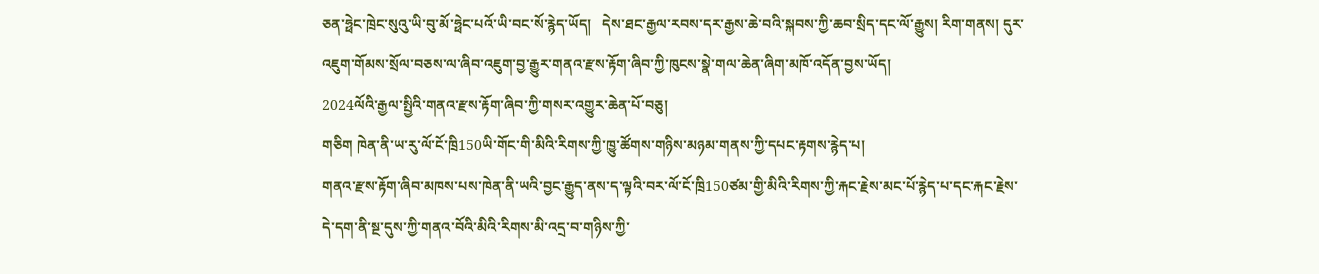ཅན་ཧྥེང་ཁྲེང་སུའུ་ཡི་བུ་མོ་ཧྥེང་པའོ་ཡི་བང་སོ་རྙེད་ཡོད།   དེས་ཐང་རྒྱལ་རབས་དར་རྒྱས་ཆེ་བའི་སྐབས་ཀྱི་ཆབ་སྲིད་དང་ལོ་རྒྱུས། རིག་གནས། དུར་འཇུག་གོམས་སྲོལ་བཅས་ལ་ཞིབ་འཇུག་བྱ་རྒྱུར་གནའ་རྫས་རྟོག་ཞིབ་ཀྱི་ཁུངས་སྣེ་གལ་ཆེན་ཞིག་མཁོ་འདོན་བྱས་ཡོད།
2024ལོའི་རྒྱལ་སྤྱིའི་གནའ་རྫས་རྟོག་ཞིབ་ཀྱི་གསར་འགྱུར་ཆེན་པོ་བཅུ།
གཅིག ཁེན་ནི་ཡ་རུ་ལོ་ངོ་ཁྲི150ཡི་གོང་གི་མིའི་རིགས་ཀྱི་ཁྱུ་ཚོགས་གཉིས་མཉམ་གནས་ཀྱི་དཔང་རྟགས་རྙེད་པ།
གནའ་རྫས་རྟོག་ཞིབ་མཁས་པས་ཁེན་ནི་ཡའི་བྱང་རྒྱུད་ནས་ད་ལྟའི་བར་ལོ་ངོ་ཁྲི150ཙམ་གྱི་མིའི་རིགས་ཀྱི་རྐང་རྗེས་མང་པོ་རྙེད་པ་དང་རྐང་རྗེས་དེ་དག་ནི་སྔ་དུས་ཀྱི་གནའ་བོའི་མིའི་རིགས་མི་འདྲ་བ་གཉིས་ཀྱི་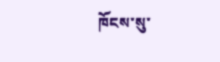ཁོངས་སུ་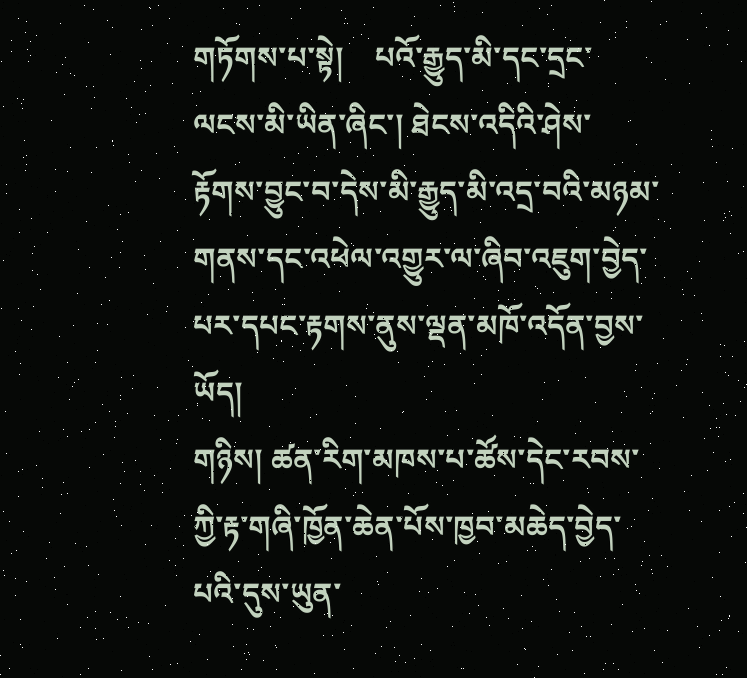གཏོགས་པ་སྟེ།    པའོ་རྒྱུད་མི་དང་དྲང་ལངས་མི་ཡིན་ཞིང་། ཐེངས་འདིའི་ཤེས་རྟོགས་བྱུང་བ་དེས་མི་རྒྱུད་མི་འདྲ་བའི་མཉམ་གནས་དང་འཕེལ་འགྱུར་ལ་ཞིབ་འཇུག་བྱེད་པར་དཔང་རྟགས་ནུས་ལྡན་མཁོ་འདོན་བྱས་ཡོད།
གཉིས། ཚན་རིག་མཁས་པ་ཚོས་དེང་རབས་ཀྱི་རྟ་གཞི་ཁྱོན་ཆེན་པོས་ཁྱབ་མཆེད་བྱེད་པའི་དུས་ཡུན་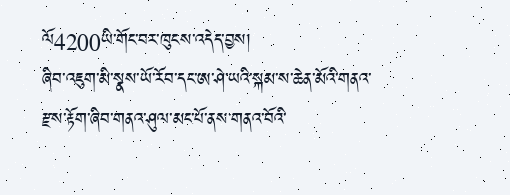ལོ4200ཡི་གོང་བར་ཁུངས་འདེད་བྱས།
ཞིབ་འཇུག་མི་སྣས་ཡོ་རོབ་དང་ཨ་ཤེ་ཡའི་སྐམ་ས་ཆེན་མོའི་གནའ་རྫས་རྟོག་ཞིབ་གནའ་ཤུལ་མང་པོ་ནས་གནའ་བོའི་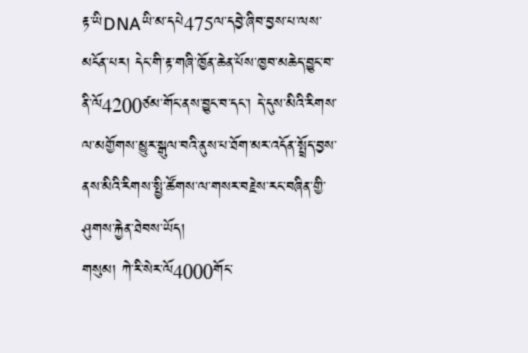རྟ་ཡིDNAཡི་མ་དཔེ475ལ་དབྱེ་ཞིབ་བྱས་པ་ལས་མངོན་པར། དེང་གི་རྟ་གཞི་ཁྱོན་ཆེན་པོས་ཁྱབ་མཆེད་བྱུང་བ་ནི་ལོ4200ཙམ་གོང་ནས་བྱུང་བ་དང་། དེ་དུས་མིའི་རིགས་ལ་མགྱོགས་མྱུར་སྒུལ་བའི་ནུས་པ་ཐོག་མར་འདོན་སྤྲོད་བྱས་ནས་མིའི་རིགས་སྤྱི་ཚོགས་ལ་གསར་བརྗེས་རང་བཞིན་གྱི་ཤུགས་རྐྱེན་ཐེབས་ཡོད།
གསུམ། ཀེ་རི་སེར་ལོ4000གོང་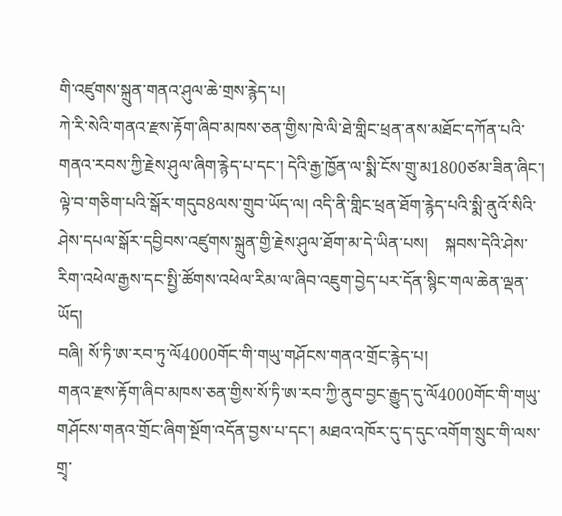གི་འཛུགས་སྐྲུན་གནའ་ཤུལ་ཆེ་གྲས་རྙེད་པ།
ཀེ་རི་སེའི་གནའ་རྫས་རྟོག་ཞིབ་མཁས་ཅན་གྱིས་ཁེ་ལི་ཐེ་གླིང་ཕྲན་ནས་མཐོང་དཀོན་པའི་གནའ་རབས་ཀྱི་རྗེས་ཤུལ་ཞིག་རྙེད་པ་དང་། དེའི་རྒྱ་ཁྱོན་ལ་སྨི་ངོས་གྲུ་མ1800ཙམ་ཟིན་ཞིང་། ལྟེ་བ་གཅིག་པའི་སྒོར་གདུབ8ལས་གྲུབ་ཡོད་ལ། འདི་ནི་གླིང་ཕྲན་ཐོག་རྙེད་པའི་སྨི་ནུའོ་སིའི་ཤེས་དཔལ་སྒོར་དབྱིབས་འཛུགས་སྐྲུན་གྱི་རྗེས་ཤུལ་ཐོག་མ་དེ་ཡིན་པས།    སྐབས་དེའི་ཤེས་རིག་འཕེལ་རྒྱས་དང་སྤྱི་ཚོགས་འཕེལ་རིམ་ལ་ཞིབ་འཇུག་བྱེད་པར་དོན་སྙིང་གལ་ཆེན་ལྡན་ཡོད།
བཞི། སོ་ཏི་ཨ་རབ་ཏུ་ལོ4000གོང་གི་གཡུ་གཤོངས་གནའ་གྲོང་རྙེད་པ།
གནའ་རྫས་རྟོག་ཞིབ་མཁས་ཅན་གྱིས་སོ་ཏི་ཨ་རབ་ཀྱི་ནུབ་བྱང་རྒྱུད་དུ་ལོ4000གོང་གི་གཡུ་གཤོངས་གནའ་གྲོང་ཞིག་སྔོག་འདོན་བྱས་པ་དང་། མཐའ་འཁོར་དུ་ད་དུང་འགོག་སྲུང་གི་ལས་གྲྭ་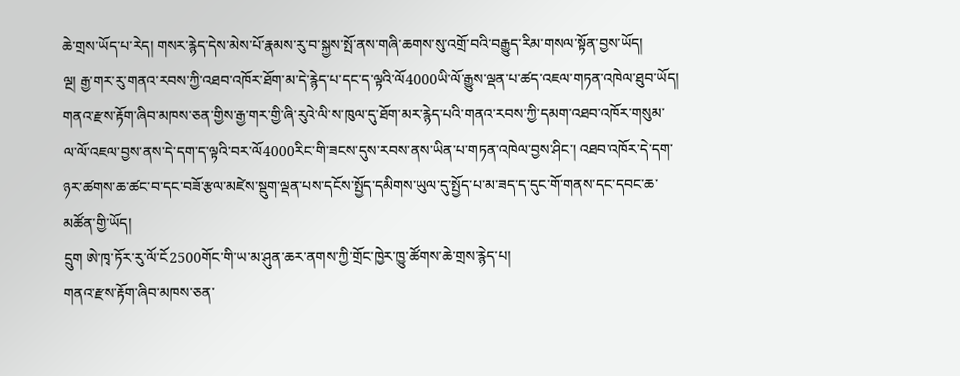ཆེ་གྲས་ཡོད་པ་རེད། གསར་རྙེད་དེས་མེས་པོ་རྣམས་རུ་བ་སྐྱས་སྤོ་ནས་གཞི་ཆགས་སུ་འགྲོ་བའི་བརྒྱུད་རིམ་གསལ་སྟོན་བྱས་ཡོད།
ལྔ། རྒྱ་གར་རུ་གནའ་རབས་ཀྱི་འཐབ་འཁོར་ཐོག་མ་དེ་རྙེད་པ་དང་ད་ལྟའི་ལོ4000ཡི་ལོ་རྒྱུས་ལྡན་པ་ཚད་འཇལ་གཏན་འཁེལ་ཐུབ་ཡོད།
གནའ་རྫས་རྟོག་ཞིབ་མཁས་ཅན་གྱིས་རྒྱ་གར་གྱི་ཞི་རུའེ་ལི་ས་ཁུལ་དུ་ཐོག་མར་རྙེད་པའི་གནའ་རབས་ཀྱི་དམག་འཐབ་འཁོར་གསུམ་ལ་ལོ་འཇལ་བྱས་ནས་དེ་དག་ད་ལྟའི་བར་ལོ4000རིང་གི་ཟངས་དུས་རབས་ནས་ཡིན་པ་གཏན་འཁེལ་བྱས་ཤིང་། འཐབ་འཁོར་དེ་དག་ཉར་ཚགས་ཆ་ཚང་བ་དང་བཟོ་རྩལ་མཛེས་སྡུག་ལྡན་པས་དངོས་སྤྱོད་དམིགས་ཡུལ་དུ་སྤྱོད་པ་མ་ཟད་ད་དུང་གོ་གནས་དང་དབང་ཆ་མཚོན་གྱི་ཡོད།
དྲུག ཨེ་ཁྭ་ཏོར་རུ་ལོ་ངོ2500གོང་གི་ཡ་མ་ཤུན་ཆར་ནགས་ཀྱི་གྲོང་ཁྱེར་ཁྱུ་ཚོགས་ཆེ་གྲས་རྙེད་པ།
གནའ་རྫས་རྟོག་ཞིབ་མཁས་ཅན་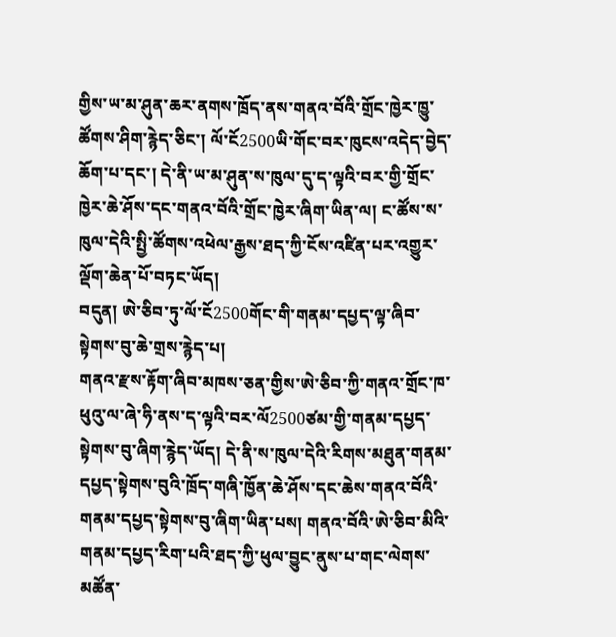གྱིས་ཡ་མ་ཤུན་ཆར་ནགས་ཁྲོད་ནས་གནའ་བོའི་གྲོང་ཁྱེར་ཁྱུ་ཚོགས་ཤིག་རྙེད་ཅིང་། ལོ་ངོ2500ཡི་གོང་བར་ཁུངས་འདེད་བྱེད་ཆོག་པ་དང་། དེ་ནི་ཡ་མ་ཤུན་ས་ཁུལ་དུ་ད་ལྟའི་བར་གྱི་གྲོང་ཁྱེར་ཆེ་ཤོས་དང་གནའ་བོའི་གྲོང་ཁྱེར་ཞིག་ཡིན་ལ། ང་ཚོས་ས་ཁུལ་དེའི་སྤྱི་ཚོགས་འཕེལ་རྒྱས་ཐད་ཀྱི་ངོས་འཛིན་པར་འགྱུར་ལྡོག་ཆེན་པོ་བཏང་ཡོད།
བདུན། ཨེ་ཅིབ་ཏུ་ལོ་ངོ2500གོང་གི་གནམ་དཔྱད་ལྟ་ཞིབ་སྟེགས་བུ་ཆེ་གྲས་རྙེད་པ།
གནའ་རྫས་རྟོག་ཞིབ་མཁས་ཅན་གྱིས་ཨེ་ཅིབ་ཀྱི་གནའ་གྲོང་ཁ་ཕུའུ་ལ་ཞེ་ཧི་ནས་ད་ལྟའི་བར་ལོ2500ཙམ་གྱི་གནམ་དཔྱད་སྟེགས་བུ་ཞིག་རྙེད་ཡོད། དེ་ནི་ས་ཁུལ་དེའི་རིགས་མཐུན་གནམ་དཔྱད་སྟེགས་བུའི་ཁྲོད་གཞི་ཁྱོན་ཆེ་ཤོས་དང་ཆེས་གནའ་བོའི་གནམ་དཔྱད་སྟེགས་བུ་ཞིག་ཡིན་པས། གནའ་བོའི་ཨེ་ཅིབ་མིའི་གནམ་དཔྱད་རིག་པའི་ཐད་ཀྱི་ཕུལ་བྱུང་ནུས་པ་གང་ལེགས་མཚོན་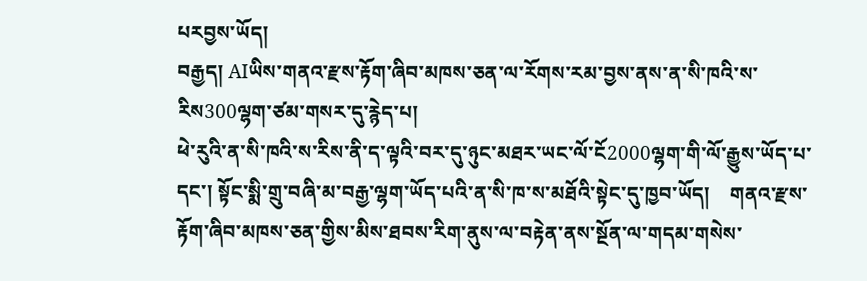པརབྱས་ཡོད།
བརྒྱད། AIཡིས་གནའ་རྫས་རྟོག་ཞིབ་མཁས་ཅན་ལ་རོགས་རམ་བྱས་ནས་ན་སི་ཁའི་ས་རིས300ལྷག་ཙམ་གསར་དུ་རྙེད་པ།
ཕེ་རུའི་ན་སི་ཁའི་ས་རིས་ནི་ད་ལྟའི་བར་དུ་ཉུང་མཐར་ཡང་ལོ་ངོ2000ལྷག་གི་ལོ་རྒྱུས་ཡོད་པ་དང་། སྟོང་སྨི་གྲུ་བཞི་མ་བརྒྱ་ལྷག་ཡོད་པའི་ན་སི་ཁ་ས་མཐོའི་སྟེང་དུ་ཁྱབ་ཡོད།    གནའ་རྫས་རྟོག་ཞིབ་མཁས་ཅན་གྱིས་མིས་ཐབས་རིག་ནུས་ལ་བརྟེན་ནས་སྔོན་ལ་གདམ་གསེས་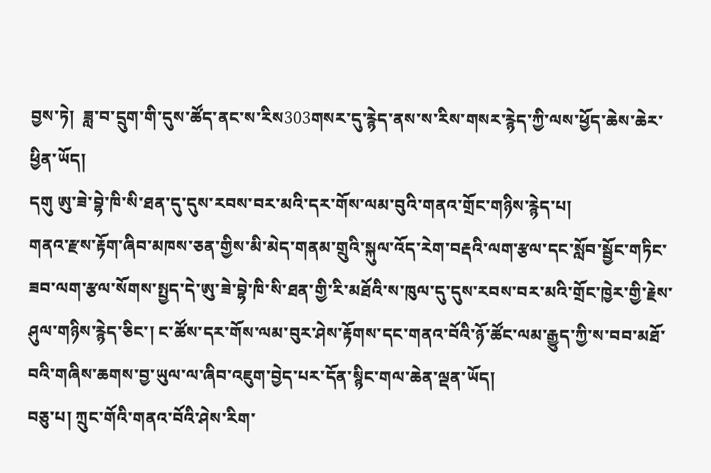བྱས་ཏེ།  ཟླ་བ་དྲུག་གི་དུས་ཚོད་ནང་ས་རིས303གསར་དུ་རྙེད་ནས་ས་རིས་གསར་རྙེད་ཀྱི་ལས་ཕྱོད་ཆེས་ཆེར་ཕྱིན་ཡོད།
དགུ ཨུ་ཟེ་བྷེ་ཁི་སི་ཐན་དུ་དུས་རབས་བར་མའི་དར་གོས་ལམ་བུའི་གནའ་གྲོང་གཉིས་རྙེད་པ།
གནའ་རྫས་རྟོག་ཞིབ་མཁས་ཅན་གྱིས་མི་མེད་གནམ་གྲུའི་སྐུལ་འོད་རེག་བརྡའི་ལག་རྩལ་དང་སློབ་སྦྱོང་གཏིང་ཟབ་ལག་རྩལ་སོགས་སྤྱད་དེ་ཨུ་ཟེ་བྷེ་ཁི་སི་ཐན་གྱི་རི་མཐོའི་ས་ཁུལ་དུ་དུས་རབས་བར་མའི་གྲོང་ཁྱེར་གྱི་རྗེས་ཤུལ་གཉིས་རྙེད་ཅིང་། ང་ཚོས་དར་གོས་ལམ་བུར་ཤེས་རྟོགས་དང་གནའ་བོའི་ཉོ་ཚོང་ལམ་རྒྱུད་ཀྱི་ས་བབ་མཐོ་བའི་གཞིས་ཆགས་བྱ་ཡུལ་ལ་ཞིབ་འཇུག་བྱེད་པར་དོན་སྙིང་གལ་ཆེན་ལྡན་ཡོད།
བཅུ་པ། ཀྲུང་གོའི་གནའ་བོའི་ཤེས་རིག་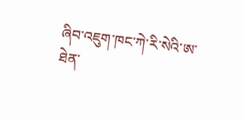ཞིབ་འཇུག་ཁང་ཀེ་རི་སེའི་ཨ་ཐེན་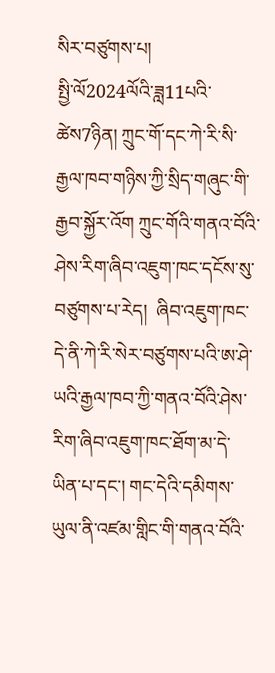སིར་བཙུགས་པ།
སྤྱི་ལོ2024ལོའི་ཟླ11པའི་ཚེས7ཉིན། ཀྲུང་གོ་དང་ཀེ་རི་སི་རྒྱལ་ཁབ་གཉིས་ཀྱི་སྲིད་གཞུང་གི་རྒྱབ་སྐྱོར་འོག ཀྲུང་གོའི་གནའ་བོའི་ཤེས་རིག་ཞིབ་འཇུག་ཁང་དངོས་སུ་བཙུགས་པ་རེད།  ཞིབ་འཇུག་ཁང་དེ་ནི་ཀེ་རི་སེར་བཙུགས་པའི་ཨ་ཤེ་ཡའི་རྒྱལ་ཁབ་ཀྱི་གནའ་བོའི་ཤེས་རིག་ཞིབ་འཇུག་ཁང་ཐོག་མ་དེ་ཡིན་པ་དང་། གང་དེའི་དམིགས་ཡུལ་ནི་འཛམ་གླིང་གི་གནའ་བོའི་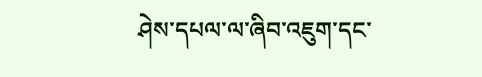ཤེས་དཔལ་ལ་ཞིབ་འཇུག་དང་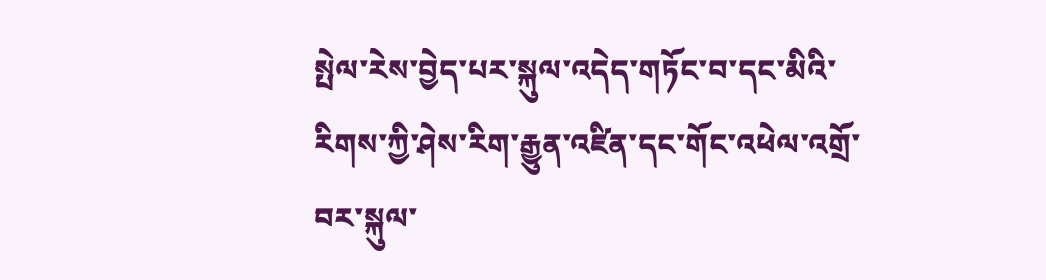སྤེལ་རེས་བྱེད་པར་སྐུལ་འདེད་གཏོང་བ་དང་མིའི་རིགས་ཀྱི་ཤེས་རིག་རྒྱུན་འཛིན་དང་གོང་འཕེལ་འགྲོ་བར་སྐུལ་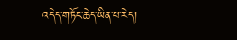འདེད་གཏོང་ཆེད་ཡིན་པ་རེད།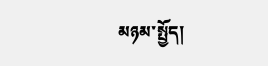མཉམ་སྤྱོད།